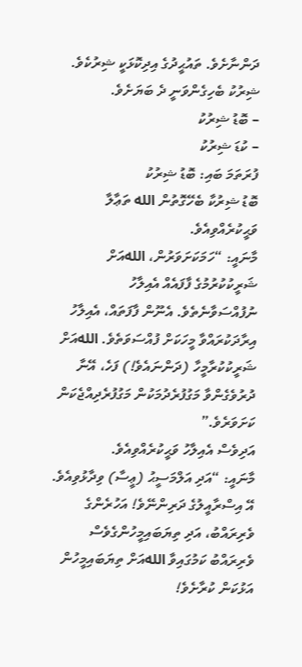ދަންނާށެވެ. ތައުޙީދުގެ އިދިކޮޅަކީ ޝިރުކެވެ. ޝިރުކު ބެހިގެންވަނީ ދެ ބަޔަށެވެ.
– ބޮޑު ޝިރުކު
– ކުޑަ ޝިރުކު
ފުރަތަމަ ބައި: ބޮޑު ޝިރުކު
ބޮޑު ޝިރުކާ ބެހޭގޮތުން الله ތަޢާލާ ވަޙީކުރެއްވިއެވެ.
މާނައީ: “ހަމަކަށަވަރުން، اللهއަށް ޝަރީކުކުރުމުގެ ފާފައެއް އެއިލާހު ނުފުއްސަވާނެތެވެ. އެނޫން ފާފަތައް، އެއިލާހު އިރާދަކުރައްވާ މީހަކަށް ފުއްސަވަތެވެ. اللهއަށް ޝަރީކުކުރާމީހާ (ދަންނައެވެ!) ފަހެ، އޭނާ ދުރުވެގެންވާ މަގުފުރެދުމަކުން މަގުފުރެދިއްޖެކަން ކަށަވަރެވެ.”
އަދިވެސް އެއިލާހު ވަޙީކުރެއްވިއެވެ.
މާނައީ: “އަދި އަލްމަސީޙު (ޢީސާ) ވިދާޅުވިއެވެ. އޭ އިސްރާއީލުގެ ދަރިންނޭވެ! އަހުރެންގެ ވެރިރައްބު، އަދި ތިޔަބައިމީހުންގެވެސް ވެރިރައްބު ކަމުގައިވާ اللهއަށް ތިޔަބައިމީހުން އަޅުކަން ކުރާށެވެ!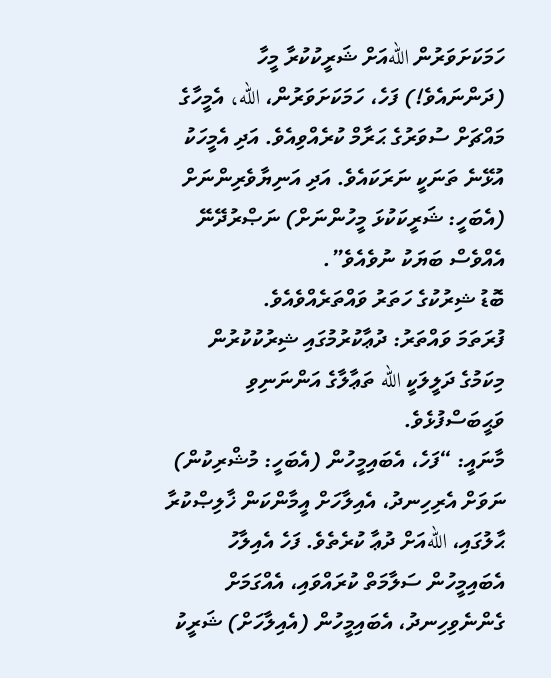ހަމަކަށަވަރުން اللهއަށް ޝަރީކުކުރާ މީހާ (ދަންނައެވެ!) ފަހެ، ހަމަކަށަވަރުން، الله، އެމީހާގެ މައްޗަށް ސުވަރުގެ ޙަރާމް ކުރެއްވިއެވެ. އަދި އެމީހަކު އުޅޭނެ ތަނަކީ ނަރަކައެވެ. އަދި އަނިޔާވެރިންނަށް (އެބަހީ: ޝަރީކަކުޅަ މީހުންނަށް) ނަޞްރުދޭނޭ އެއްވެސް ބަޔަކު ނުވެއެވެ”.
ބޮޑު ޝިރުކުގެ ހަތަރު ވައްތަރެއްވެއެވެ.
ފުރަތަމަ ވައްތަރު: ދުޢާކުރުމުގައި ޝިރުކުކުރުން
މިކަމުގެ ދަލީލަކީ الله ތަޢާލާގެ އަންނަނިވި ވަޙީބަސްފުޅެވެ.
މާނައީ: “ފަހެ، އެބައިމީހުން (އެބަހީ: މުޝްރިކުން) ނަވަށް އެރިހިނދު، އެއިލާހަށް އީމާންކަން ޚާލިޞްކުރާ ޙާލުގައި، اللهއަށް ދުޢާ ކުރެތެވެ. ފަހެ އެއިލާހު އެބައިމީހުން ސަލާމަތް ކުރައްވައި، އެއްގަމަށް ގެންނެވިހިނދު، އެބައިމީހުން (އެއިލާހަށް) ޝަރީކު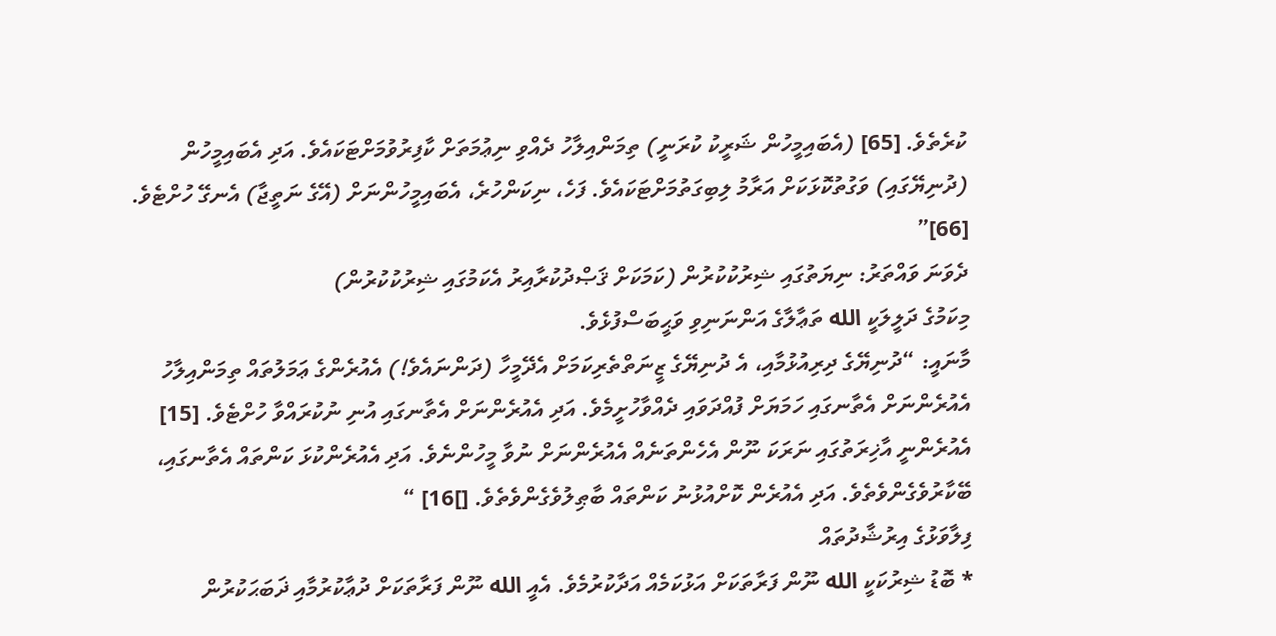ކުރެތެވެ. [65] (އެބައިމީހުން ޝަރީކު ކުރަނީ) ތިމަންއިލާހު ދެއްވި ނިޢުމަތަށް ކާފިރުވުމަށްޓަކައެވެ. އަދި އެބައިމީހުން (ދުނިޔޭގައި) ވަގުތުކޮޅަކަށް އަރާމު ލިބިގަތުމަށްޓަކައެވެ. ފަހެ، ނިކަންހުރެ، އެބައިމީހުންނަށް (އޭގެ ނަތީޖާ) އެނގޭ ހުށްޓެވެ. [66]”
ދެވަނަ ވައްތަރު: ނިޔަތުގައި ޝިރުކުކުރުން (ކަމަކަށް ޤަޞްދުކުރާއިރު އެކަމުގައި ޝިރުކުކުރުން)
މިކަމުގެ ދަލީލަކީ الله ތަޢާލާގެ އަންނަނިވި ވަޙީބަސްފުޅެވެ.
މާނައީ: “ދުނިޔޭގެ ދިރިއުޅުމާއި، އެ ދުނިޔޭގެ ޒީނަތްތެރިކަމަށް އެދޭމީހާ (ދަންނައެވެ!) އެއުރެންގެ ޢަމަލުތައް ތިމަންއިލާހު އެއުރެންނަށް އެތާނގައި ހަމަޔަށް ފުއްދަވައި ދެއްވާހުށީމެވެ. އަދި އެއުރެންނަށް އެތާނގައި އުނި ނުކުރައްވާ ހުށްޓެވެ. [15] އެއުރެންނީ އާޚިރަތުގައި ނަރަކަ ނޫން އެހެންތަނެއް އެއުރެންނަށް ނުވާ މީހުންނެވެ. އަދި އެއުރެންކުޅަ ކަންތައް އެތާނގައި، ބޭކާރުވެގެންވެތެވެ. އަދި އެއުރެން ކޮށްއުޅުނު ކަންތައް ބާޠިލުވެގެންވެތެވެ. []16] “
ފިލާވަޅުގެ އިރުޝާދުތައް
* ބޮޑު ޝިރުކަކީ الله ނޫން ފަރާތަކަށް އަޅުކަމެއް އަދާކުރުމެވެ. އެއީ الله ނޫން ފަރާތަކަށް ދުޢާކުރުމާއި ޛަބަޙަކުރުން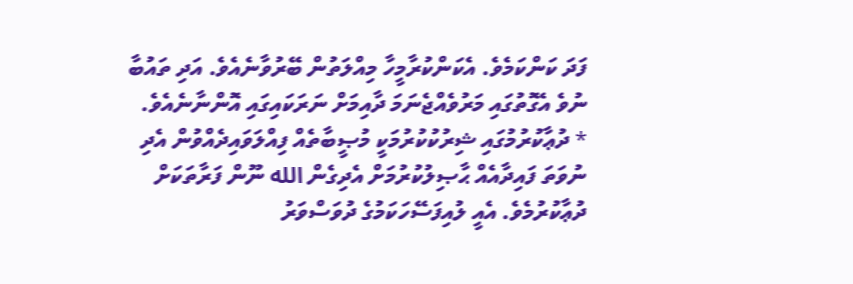ފަދަ ކަންކަމެވެ. އެކަންކުރާމީހާ މިއްލަތުން ބޭރުވާނެއެވެ. އަދި ތައުބާ ނުވެ އެގޮތުގައި މަރުވެއްޖެނަމަ ދާއިމަށް ނަރަކައިގައި އޮންނާނެއެވެ.
* ދުޢާކުރުމުގައި ޝިރުކުކުރުމަކީ މުޞީބާތެއް ފިއްލަވައިދެއްވުން އެދި ނުވަތަ ފައިދާއެއް ޙާޞިލުކުރުމަށް އެދިގެން الله ނޫން ފަރާތަކަށް ދުޢާކުރުމެވެ. އެއީ ލުއިފަސޭހަކަމުގެ ދުވަސްވަރު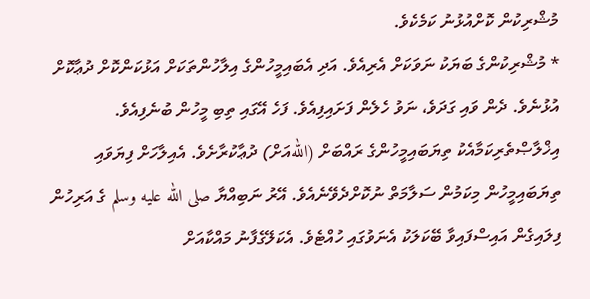މުޝްރިކުން ކޮށްއުޅުނު ކަމެކެވެ.
* މުޝްރިކުންގެ ބަޔަކު ނަވަކަށް އެރިއެވެ. އަދި އެބައިމީހުންގެ އިލާހުންތަކަށް އަޅުކަންކޮށް ދުޢާކޮށް އުޅުނެވެ. ދެން ވައި ގަދަވެ، ނަވު ހެލެން ފަށައިފިއެވެ. ފަހެ އޭގައި ތިބި މީހުން ބުނެފިއެވެ. އިޚްލާޞްތެރިކަމާއެކު ތިޔަބައިމީހުންގެ ރައްބަށް (اللهއަށް) ދުޢާކުރާށެވެ. އެއިލާހަށް ފިޔަވައި ތިޔަބައިމީހުން މިކަމުން ސަލާމަތް ނުކޮށްދެވޭނެއެވެ. އޭރު ނަބިއްޔާ صلى الله عليه وسلم ގެ އަރިހުން ފިލައިގެން އައިސްފައިވާ ބޭކަލަކު އެނަވުގައި ހުއްޓެވެ. އެކަލޭގެފާނު މައްކާއަށް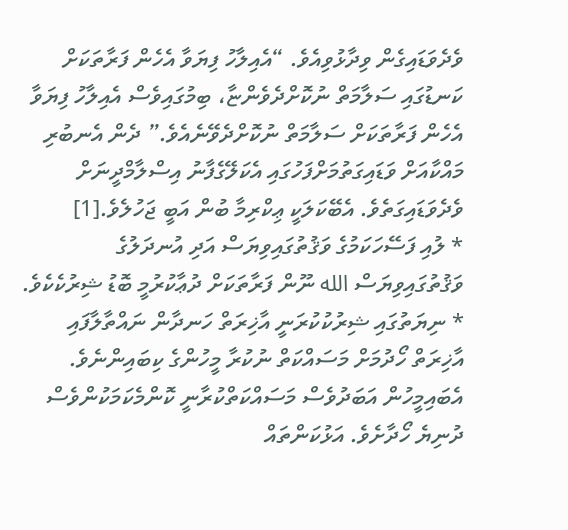ވެދެވަޑައިގެން ވިދާޅުވިއެވެ. “އެއިލާހު ފިޔަވާ އެހެން ފަރާތަކަށް ކަނޑުގައި ސަލާމަތް ނުކޮށްދެވެންޏާ، ބިމުގައިވެސް އެއިލާހު ފިޔަވާ އެހެން ފަރާތަކަށް ސަލާމަތް ނުކޮށްދެވޭނެއެވެ.” ދެން އެނބުރި މައްކާއަށް ވަޑައިގަތުމަށްފަހުގައި އެކަލޭގެފާނު އިސްލާމްދީނަށް ވެދެވަޑައިގަތެވެ. އެބޭކަލަކީ ޢިކްރިމާ ބުން އަބީ ޖަހުލެވެ.[1]
* ލުއި ފަސޭހަކަމުގެ ވަޤުތުގައިވިޔަސް އަދި އުނދަލުގެ ވަޤުތުގައިވިޔަސް الله ނޫން ފަރާތަކަށް ދުޢާކުރުމީ ބޮޑު ޝިރުކެކެވެ.
* ނިޔަތުގައި ޝިރުކުކުރަނީ އާޚިރަތް ހަނދާން ނައްތާލާފައި އާޚިރަތް ހޯދުމަށް މަސައްކަތް ނުކުރާ މީހުންގެ ކިބައިންނެވެ. އެބައިމީހުން އަބަދުވެސް މަސައްކަތްކުރާނީ ކޮންމެކަމަކުންވެސް ދުނިޔެ ހޯދާށެވެ. އަޅުކަންތައް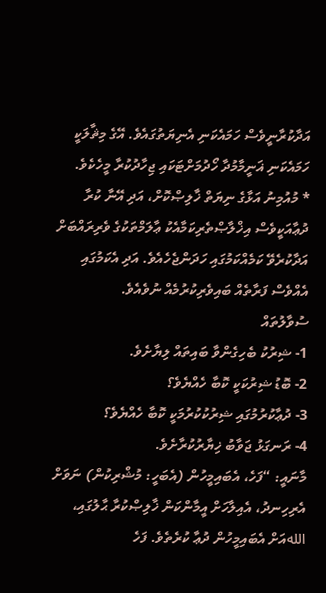އަދާކުރާނީވެސް ހަމައެކަނި އެނިޔަތުގައެވެ. އޭގެ މިޘާލަކީ ހަމައެކަނި ޣަނީމާމުދާ ހޯދުމަށްޓަކައި ޖިހާދުކުރާ މީހެކެވެ.
* މުއުމިނު އަޅާގެ ނިޔަތް ޚާލިޞްކޮށް، އަދި އޭނާ ކުރާ ދުޢާއަކީވެސް އިޚްލާޞްތެރިކަމާއެކު ޢާލަމްތަކުގެ ވެރިރައްބަށް އަދާކުރެވޭ ކަމެއްކަމުގައި ހަދަންޖެހެއެވެ. އަދި އެކަމުގައި އެއްވެސް ފަރާތެއް ބައިވެރިކުރުމެއް ނުވެއެވެ.
ސުވާލުތައް
1- ޝިރުކު ބެހިގެންވާ ބައިތައް ލިޔާށެވެ.
2- ބޮޑު ޝިރުކަކީ ކޮބާ ހެއްޔެވެ؟
3- ދުޢާކުރުމުގައި ޝިރުކުކުރުމަކީ ކޮބާ ހެއްޔެވެ؟
4- ރަނގަޅު ޖަވާބު ޚިޔާރުކުރާށެވެ.
މާނައީ: “ފަހެ، އެބައިމީހުން (އެބަހީ: މުޝްރިކުން) ނަވަށް އެރިހިނދު، އެއިލާހަށް އީމާންކަން ޚާލިޞްކުރާ ޙާލުގައި، اللهއަށް އެބައިމީހުން ދުޢާ ކުރެތެވެ. ފަހެ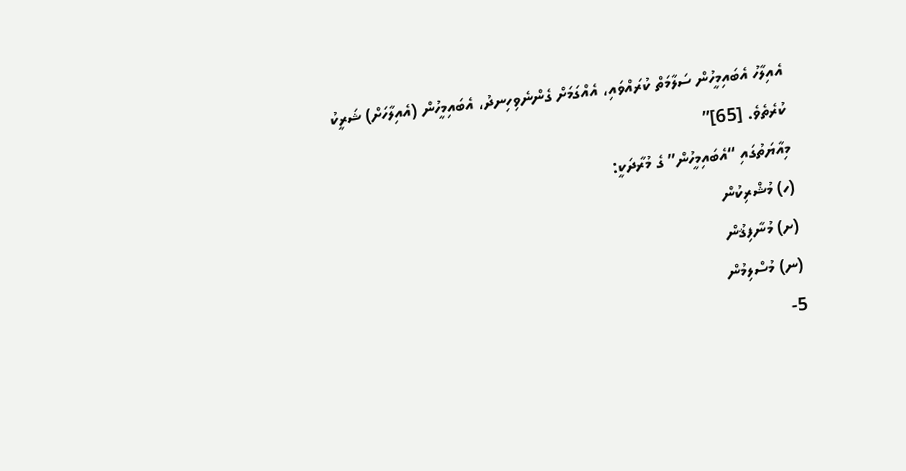އެއިލާހު އެބައިމީހުން ސަލާމަތް ކުރައްވައި، އެއްގަމަށް ގެންނެވިހިނދު، އެބައިމީހުން (އެއިލާހަށް) ޝަރީކު ކުރެތެވެ. [65]”
މިއާޔަތުގައި “އެބައިމީހުން” ގެ މުރާދަކީ:
(ހ) މުޝްރިކުން
(ށ) މުނާފިޤުން
(ނ) މުސްލިމުން
5-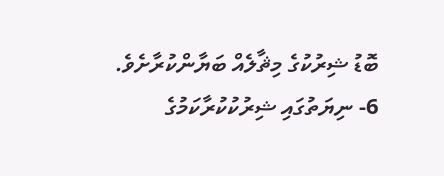ބޮޑު ޝިރުކުގެ މިޘާލެއް ބަޔާންކުރާށެވެ.
6- ނިޔަތުގައި ޝިރުކުކުރާކަމުގެ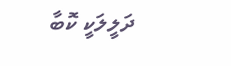ދަލީލަކީ ކޮބާ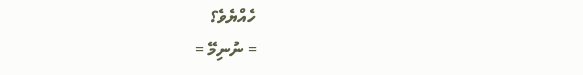ހެއްޔެވެ؟
= ނުނިމޭ =